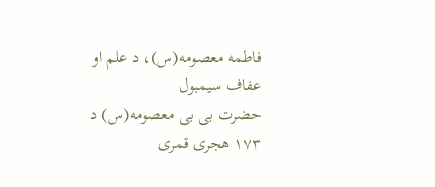فاطمه معصومه(س)، د علم او عفاف سیمبول
حضرت بی بی معصومه(س) د ۱۷۳ هجری قمری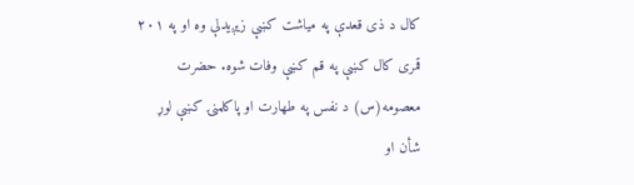کال د ذی قعدې په میاشت کښې زیږیدلې وه او په ۲۰۱ قمری کال کښې په قم کښې وفات شوه. حضرت معصومه(س) د نفس په طهارت او پاکلمنۍ کښې لوړ شأن او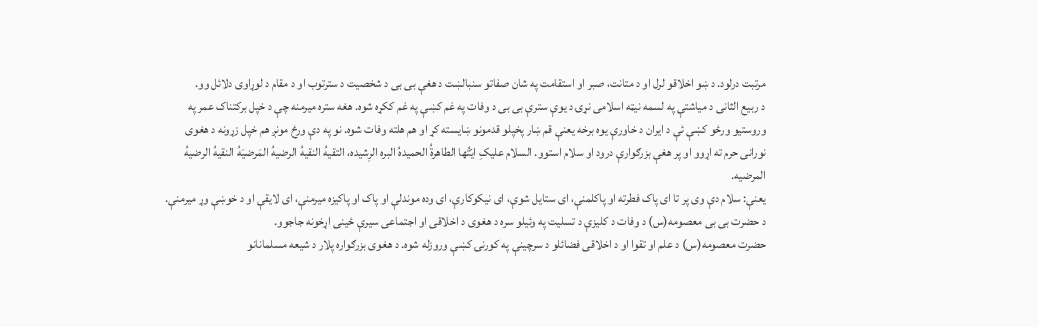مرتبت درلود. د ښو اخلاقو لرل او د متانت، صبر او استقامت په شان صفاتو سنبالښت د هغې بی بی د شخصیت د سترتوب او د مقام د لوړاوی دلائل وو.
د ربیع الثانی د میاشتې په لسمه نیټه اسلامی نړۍ د یوې سترې بی بی د وفات په غم کښې په غم ککړه شوه. هغه ستره میرمنه چې د خپل برکتناک عمر په وروستیو ورځو کښې ئې د ایران د خاورې یوه برخه یعنې قم ښار پخپلو قدمونو ښایسته کړ او هم هلته وفات شوه. نو په دې ورځ مونږ هم خپل زړونه د هغوی نورانی حرم ته اړوو او پر هغې بزرګوارې درود او سلام استوو. السلام علیکِ ایّتُها الطاهرةُ الحمیدهُ البره الرِشیده، التقیهُ النقیهُ الرضیهُ المَرضیَهُ النقیهُ الرضیهُ المرضیه.
یعنې: سلام دې وی پر تا ای پاک فطرته او پاکلمنې، ای ستایل شوې، ای نیکوکارې، ای وده موندلې او پاک او پاکیزه میرمنې، ای لایقې او د خوښې وړ میرمنې.
د حضرت بی بی معصومه(س) د وفات د کلیزې د تسلیت په وئیلو سره د هغوی د اخلاقی او اجتماعی سیرې ځینی اړخونه جاجوو.
حضرت معصومه(س) د علم او تقوا او د اخلاقی فضائلو د سرچینې په کورنۍ کښې وروزله شوه. د هغوی بزرګواره پلار د شیعه مسلمانانو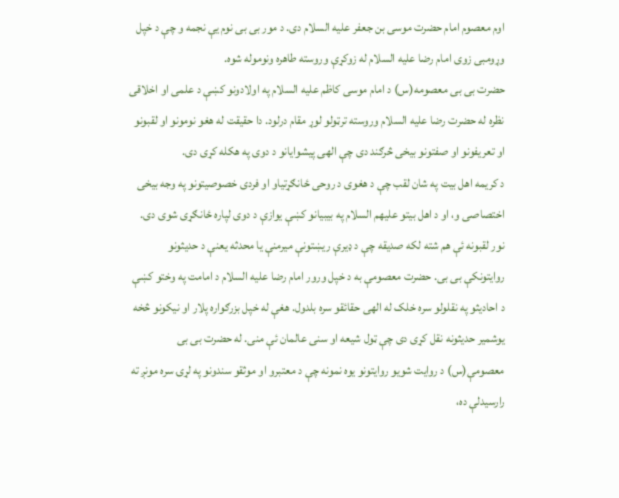اوم معصوم امام حضرت موسی بن جعفر علیه السلام دی. د مور بی بی نوم یې نجمه و چې د خپل وړومبی زوی امام رضا علیه السلام له زوکړې وروسته طاهره ونوموله شوه.
حضرت بی بی معصومه(س) د امام موسی کاظم علیه السلام په اولادونو کښې د علمی او اخلاقی نظره له حضرت رضا علیه السلام وروسته ترټولو لوړ مقام درلود. دا حقیقت له هغو نومونو او لقبونو او تعریفونو او صفتونو بیخی څرګند دی چې الهی پیشوایانو د دوی په هکله کړی دی.
د کریمه اهل بیت په شان لقب چې د هغوی د روحی ځانګړتیاو او فردی خصوصیتونو په وجه بیخی اختصاصی و، او د اهل بیتو علیهم السلام په بیبیانو کښې یوازې د دوی لپاره ځانګړی شوی دی. نور لقبونه ئې هم شته لکه صدیقه چې د ډیرې ریښتونې میرمنې یا محدثه یعنې د حدیثونو روایتونکې بی بی. حضرت معصومې به د خپل ورور امام رضا علیه السلام د امامت په وختو کښې د احادیثو په نقلولو سره خلک له الهی حقائقو سره بلدول. هغې له خپل بزرګواره پلار او نیکونو څخه یوشمیر حدیثونه نقل کړی دی چې ټول شیعه او سنی عالمان ئې منی. له حضرت بی بی معصومې(س) د روایت شویو روایتونو یوه نمونه چې د معتبرو او موثقو سندونو په لړۍ سره مونږ ته رارسیدلې ده،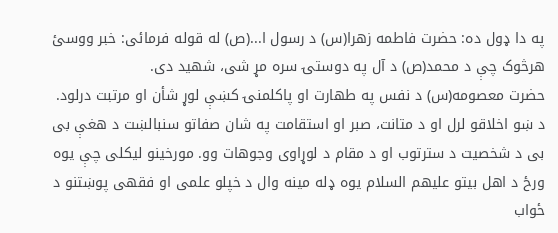په دا ډول ده: حضرت فاطمه زهرا(س) د رسول ا...(ص) له قوله فرمائی: خبر ووسئ هرڅوک چې د محمد(ص) د آل په دوستۍ سره مړ شی، شهید دی.
حضرت معصومه(س) د نفس په طهارت او پاکلمنۍ کښې لوړ شأن او مرتبت درلود. د ښو اخلاقو لرل او د متانت، صبر او استقامت په شان صفاتو سنبالښت د هغې بی بی د شخصیت د سترتوب او د مقام د لوړاوی وجوهات وو. مورخینو لیکلی چې یوه ورځ د اهل بیتو علیهم السلام یوه ډله مینه وال د خپلو علمی او فقهی پوښتنو د ځواب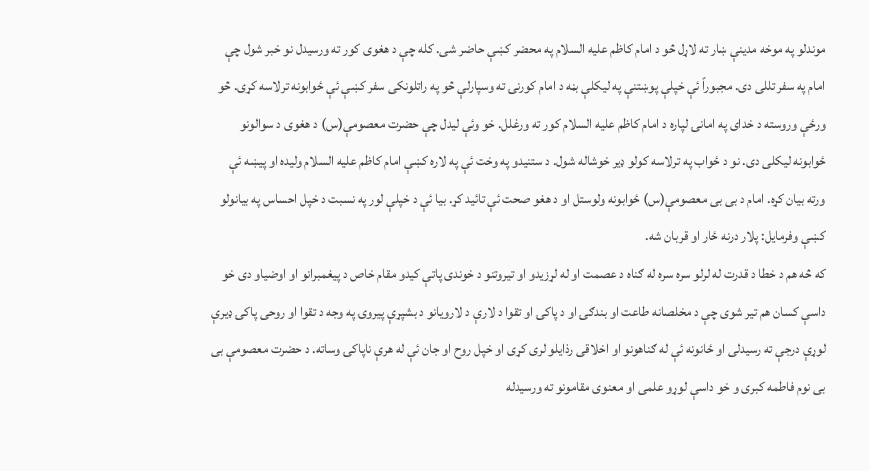موندلو په موخه مدینې ښار ته لاړل څو د امام کاظم علیه السلام په محضر کښې حاضر شی. کله چې د هغوی کور ته ورسیدل نو خبر شول چې امام په سفر تللی دی. مجبوراً ئې خپلې پوښتنې په لیکلې بڼه د امام کورنۍ ته وسپارلې څو په راتلونکی سفر کښې ئې ځوابونه ترلاسه کړی. څو ورځې وروسته د خدای په امانۍ لپاره د امام کاظم علیه السلام کور ته ورغلل. خو وئې لیدل چې حضرت معصومې(س) د هغوی د سوالونو ځوابونه لیکلی دی. نو د ځواب په ترلاسه کولو ډیر خوشاله شول. د ستنیدو په وخت ئې په لاره کښې امام کاظم علیه السلام ولیده او پیښه ئې ورته بیان کړه. امام د بی بی معصومې(س) ځوابونه ولوستل او د هغو صحت ئې تائید کړ. بیا ئې د خپلې لور په نسبت د خپل احساس په بیانولو کښې وفرمایل: پلار درنه ځار او قربان شه.
که څه هم د خطا د قدرت له لرلو سره سره له ګناه د عصمت او له لړزیدو او تیروتنو د خوندی پاتې کیدو مقام خاص د پیغمبرانو او اوضیاو دی خو داسې کسان هم تیر شوی چې د مخلصانه طاعت او بندګۍ او د پاکۍ او تقوا د لارې د لارویانو د بشپړې پیروۍ په وجه د تقوا او روحی پاکۍ ډیرې لوړې درجې ته رسیدلی او ځانونه ئې له ګناهونو او اخلاقی رذایلو لری کړی او خپل روح او جان ئې له هرې ناپاکۍ وساته. د حضرت معصومې بی بی نوم فاطمه کبری و خو داسې لوړو علمی او معنوی مقامونو ته ورسیدله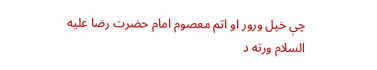چې خپل ورور او اتم معصوم امام حضرت رضا علیه السلام ورته د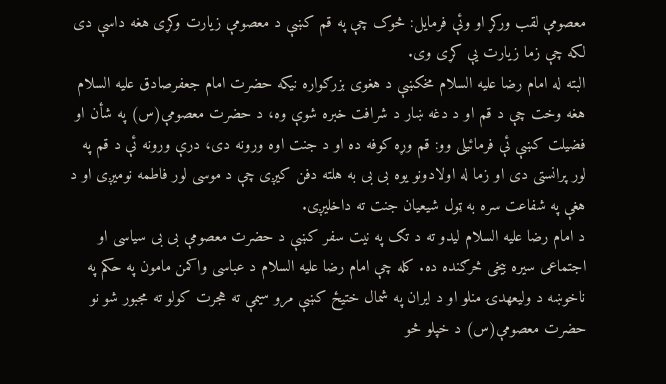معصومې لقب ورکړ او وئې فرمایل: څوک چې په قم کښې د معصومې زیارت وکړی هغه داسې دی لکه چې زما زیارت یې کړی وی.
البته له امام رضا علیه السلام مخکښې د هغوی بزرګواره نیکه حضرت امام جعفرصادق علیه السلام هغه وخت چې د قم او د دغه ښار د شرافت خبره شوې وه، د حضرت معصومې(س) په شأن او فضیلت کښې ئې فرمائیلی وو: قم وړه کوفه ده او د جنت اوه ورونه دی، درې ورونه ئې د قم په لور پرانستی دی او زما له اولادونو یوه بی بی به هلته دفن کیږی چې د موسی لور فاطمه نومیږی او د هغې په شفاعت سره به ټول شیعیان جنت ته داخلیږی.
د امام رضا علیه السلام لیدو ته د تګ په نیت سفر کښې د حضرت معصومې بی بی سیاسی او اجتماعی سیره بیخی څرګنده ده. کله چې امام رضا علیه السلام د عباسی واکمن مامون په حکم په ناخوښه د ولیعهدۍ منلو او د ایران په شمال ختیځ کښې مرو سیمې ته هجرت کولو ته مجبور شو نو حضرت معصومې(س) د خپلو څو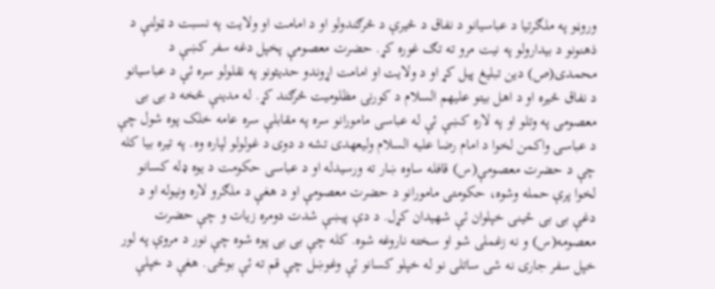وروڼو په ملګرتیا د عباسیانو د نفاق د څیرې د څرګندولو او د امامت او ولایت په نسبت د ټولنې د ذهنونو د بیدارولو په نیت مرو ته تګ غوره کړ. حضرت معصومې پخپل دغه سفر کښې د محمدی(ص) دین تبلیغ پیل کړ او د ولایت او امامت اړوندو حدیثونو په نقلولو سره ئې د عباسیانو د نفاق څیره او د اهل بیتو علیهم السلام د کورنۍ مظلومیت څرګند کړ. له مدینې څخه د بی بی معصومی په وتلو او په لاره کښې ئې له عباسی مامورانو سره په مقابلې سره عامه خلک پوه شول چې د عباسی واکمن لخوا د امام رضا علیه السلام ولیعهدی تشه د دوی د غولولو لپاره وه. په تیره بیا کله چې د حضرت معصومې(س) قافله ساوه ښار ته ورسیدله او د عباسی حکومت د یوه ډله کسانو لخوا پرې حمله وشوه، حکومتی مامورانو د حضرت معصومې او د هغې د ملګرو لاره ونیوله او د دغې بی بی ځینی خپلوان ئې شهیدان کړل. د دې پیښې شدت دومره زیات و چې حضرت معصومه(س) و نه زغملی شو او سخته ناروغه شوه. کله چې بی بی پوه شوه چې نور د مروې په لور خپل سفر جاری نه شی ساتلی نو له خپلو کسانو ئې وغوښل چې قم ته ئې بوځی. هغې د خپلې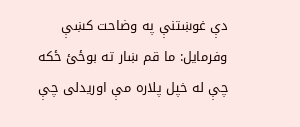دې غوښتنې په وضاحت کښې وفرمایل: ما قم ښار ته بوځئ ځکه چې له خپل پلاره مې اوریدلی چې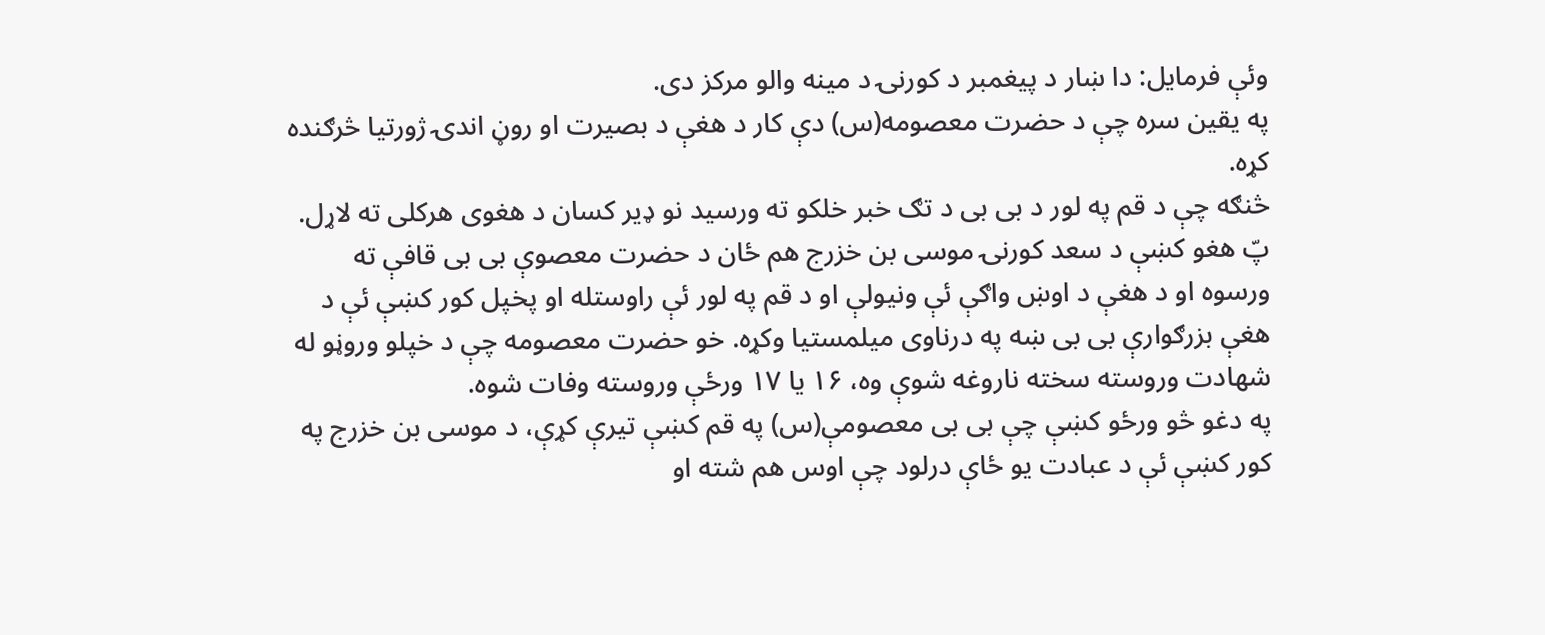وئې فرمایل: دا ښار د پیغمبر د کورنۍ د مینه والو مرکز دی.
په یقین سره چې د حضرت معصومه(س) دې کار د هغې د بصیرت او روڼ اندۍ ژورتیا څرګنده کړه.
څنګه چې د قم په لور د بی بی د تګ خبر خلکو ته ورسید نو ډیر کسان د هغوی هرکلی ته لاړل. پّ هغو کښې د سعد کورنۍ موسی بن خزرج هم ځان د حضرت معصوې بی بی قافې ته ورسوه او د هغې د اوښ واګې ئې ونیولې او د قم په لور ئې راوستله او پخپل کور کښې ئې د هغې بزرګوارې بی بی ښه په درناوی میلمستیا وکړه. خو حضرت معصومه چې د خپلو وروڼو له شهادت وروسته سخته ناروغه شوې وه، ۱۶ یا ۱۷ ورځې وروسته وفات شوه.
په دغو څو ورځو کښې چې بی بی معصومې(س) په قم کښې تیرې کړې، د موسی بن خزرج په کور کښې ئې د عبادت یو ځاې درلود چې اوس هم شته او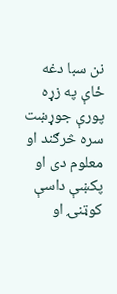نن سبا دغه ځاې په زړه پورې جوړښت سره څرګند او معلوم دی او پکښې داسې کوټنۍ او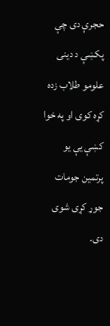حجرې دی چې پکښې د دینی علومو طلاب زده کړه کوی او په خوا کښې یې یو پرتمین جومات جوړ کړی شوی دی.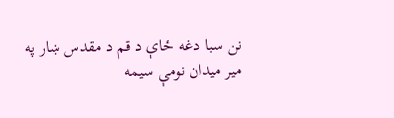نن سبا دغه ځاې د قم د مقدس ښار په میر میدان نومې سیمه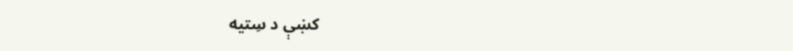کښې د سِتیه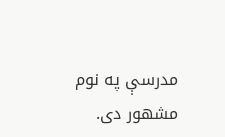مدرسې په نوم مشهور دی.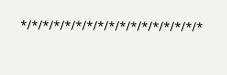*/*/*/*/*/*/*/*/*/*/*/*/*/*/*/*/*